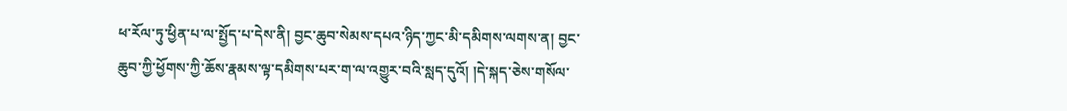ཕ་རོལ་ཏུ་ཕྱིན་པ་ལ་སྤྱོད་པ་དེས་ནི། བྱང་ཆུབ་སེམས་དཔའ་ཉིད་ཀྱང་མི་དམིགས་ལགས་ན། བྱང་ཆུབ་ཀྱི་ཕྱོགས་ཀྱི་ཆོས་རྣམས་ལྟ་དམིགས་པར་ག་ལ་འགྱུར་བའི་སླད་དུའོ། །དེ་སྐད་ཅེས་གསོལ་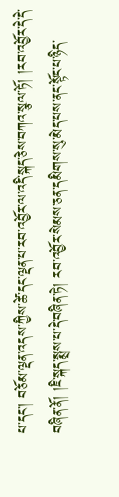པ་དང་། བཅོམ་ལྡན་འདས་ཀྱིས་ཚེ་དང་ལྡན་པ་རབ་འབྱོར་ལ་འདི་སྐད་ཅེས་བཀའ་སྩལ་ཏོ། །རབ་འབྱོར་དེ་དེ་བཞིན་ནོ། །ཇི་སྐད་སྨྲས་པ་དེ་བཞིན་ཏེ། རབ་འབྱོར་སེམས་ཅན་དམིགས་སུ་མེད་པས་ནང་སྟོང་པ་ཉིད་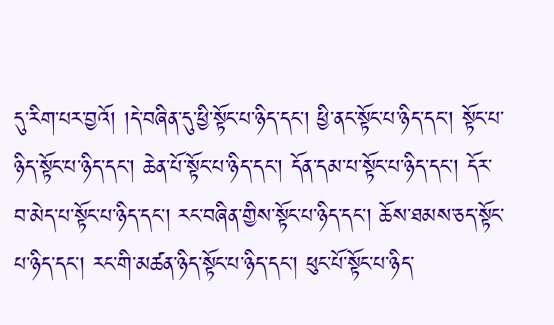དུ་རིག་པར་བྱའོ། །དེ་བཞིན་དུ་ཕྱི་སྟོང་པ་ཉིད་དང་། ཕྱི་ནང་སྟོང་པ་ཉིད་དང་། སྟོང་པ་ཉིད་སྟོང་པ་ཉིད་དང་། ཆེན་པོ་སྟོང་པ་ཉིད་དང་། དོན་དམ་པ་སྟོང་པ་ཉིད་དང་། དོར་བ་མེད་པ་སྟོང་པ་ཉིད་དང་། རང་བཞིན་གྱིས་སྟོང་པ་ཉིད་དང་། ཆོས་ཐམས་ཅད་སྟོང་པ་ཉིད་དང་། རང་གི་མཚན་ཉིད་སྟོང་པ་ཉིད་དང་། ཕུང་པོ་སྟོང་པ་ཉིད་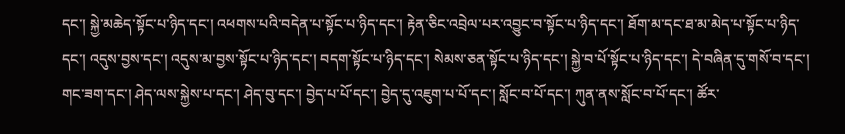དང་། སྐྱེ་མཆེད་སྟོང་པ་ཉིད་དང་། འཕགས་པའི་བདེན་པ་སྟོང་པ་ཉིད་དང་། རྟེན་ཅིང་འབྲེལ་པར་འབྱུང་བ་སྟོང་པ་ཉིད་དང་། ཐོག་མ་དང་ཐ་མ་མེད་པ་སྟོང་པ་ཉིད་དང་། འདུས་བྱས་དང་། འདུས་མ་བྱས་སྟོང་པ་ཉིད་དང་། བདག་སྟོང་པ་ཉིད་དང་། སེམས་ཅན་སྟོང་པ་ཉིད་དང་། སྐྱེ་བ་པོ་སྟོང་པ་ཉིད་དང་། དེ་བཞིན་དུ་གསོ་བ་དང་། གང་ཟག་དང་། ཤེད་ལས་སྐྱེས་པ་དང་། ཤེད་བུ་དང་། བྱེད་པ་པོ་དང་། བྱེད་དུ་འཇུག་པ་པོ་དང་། སློང་བ་པོ་དང་། ཀུན་ནས་སློང་བ་པོ་དང་། ཚོར་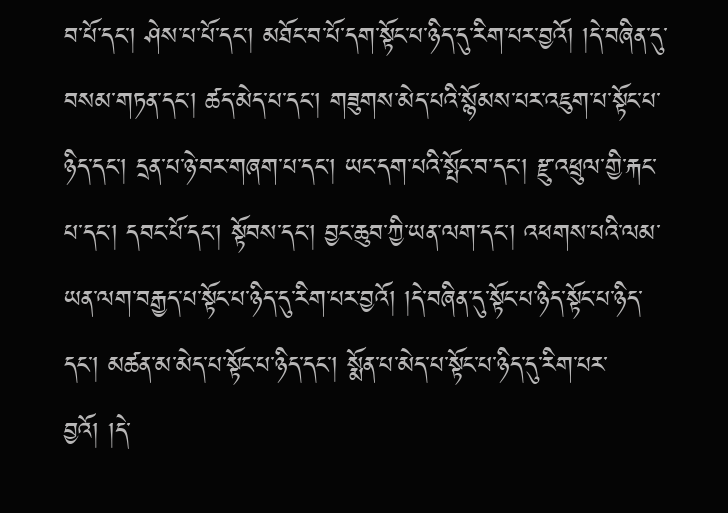བ་པོ་དང་། ཤེས་པ་པོ་དང་། མཐོང་བ་པོ་དག་སྟོང་པ་ཉིད་དུ་རིག་པར་བྱའོ། །དེ་བཞིན་དུ་བསམ་གཏན་དང་། ཚད་མེད་པ་དང་། གཟུགས་མེད་པའི་སྙོམས་པར་འཇུག་པ་སྟོང་པ་ཉིད་དང་། དྲན་པ་ཉེ་བར་གཞག་པ་དང་། ཡང་དག་པའི་སྤོང་བ་དང་། རྫུ་འཕྲུལ་གྱི་རྐང་པ་དང་། དབང་པོ་དང་། སྟོབས་དང་། བྱང་ཆུབ་ཀྱི་ཡན་ལག་དང་། འཕགས་པའི་ལམ་ཡན་ལག་བརྒྱད་པ་སྟོང་པ་ཉིད་དུ་རིག་པར་བྱའོ། །དེ་བཞིན་དུ་སྟོང་པ་ཉིད་སྟོང་པ་ཉིད་དང་། མཚན་མ་མེད་པ་སྟོང་པ་ཉིད་དང་། སྨོན་པ་མེད་པ་སྟོང་པ་ཉིད་དུ་རིག་པར་བྱའོ། །དེ་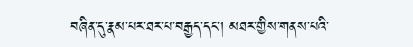བཞིན་དུ་རྣམ་པར་ཐར་པ་བརྒྱད་དང་། མཐར་གྱིས་གནས་པའི་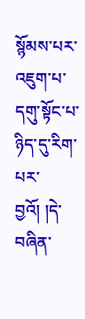སྙོམས་པར་འཇུག་པ་དགུ་སྟོང་པ་ཉིད་དུ་རིག་པར་བྱའོ། །དེ་བཞིན་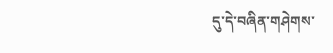དུ་དེ་བཞིན་གཤེགས་